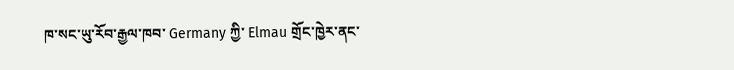ཁ་སང་ཡུ་རོབ་རྒྱལ་ཁབ་ Germany ཀྱི་ Elmau གྲོང་ཁྱེར་ནང་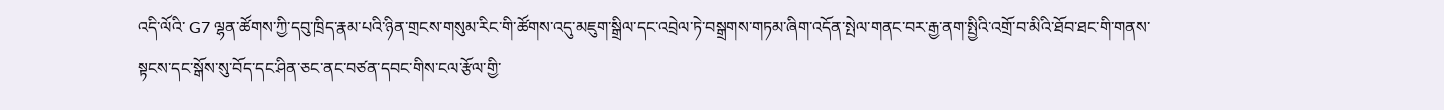འདི་ལོའི་ G7 ལྷན་ཚོགས་ཀྱི་དབུ་ཁྲིད་རྣམ་པའི་ཉིན་གྲངས་གསུམ་རིང་གི་ཚོགས་འདུ་མཇུག་སྒྲིལ་དང་འབྲེལ་ཏེ་བསྒྲགས་གཏམ་ཞིག་འདོན་སྤེལ་གནང་བར་རྒྱ་ནག་སྤྱིའི་འགྲོ་བ་མིའི་ཐོབ་ཐང་གི་གནས་སྟངས་དང་སྒོས་སུ་བོད་དང་ཤིན་ཅང་ནང་བཙན་དབང་གིས་ངལ་རྩོལ་གྱི་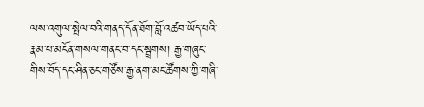ལས་འགུལ་སྤེལ་བའི་གནད་དོན་ཐོག་བློ་འཚབ་ཡོད་པའི་རྣམ་པ་མངོན་གསལ་གནང་བ་དང་སྦྲགས། རྒྱ་གཞུང་གིས་བོད་དང་ཤིན་ཅང་གཙོས་རྒྱ་ནག་མང་ཚོགས་ཀྱི་གཞི་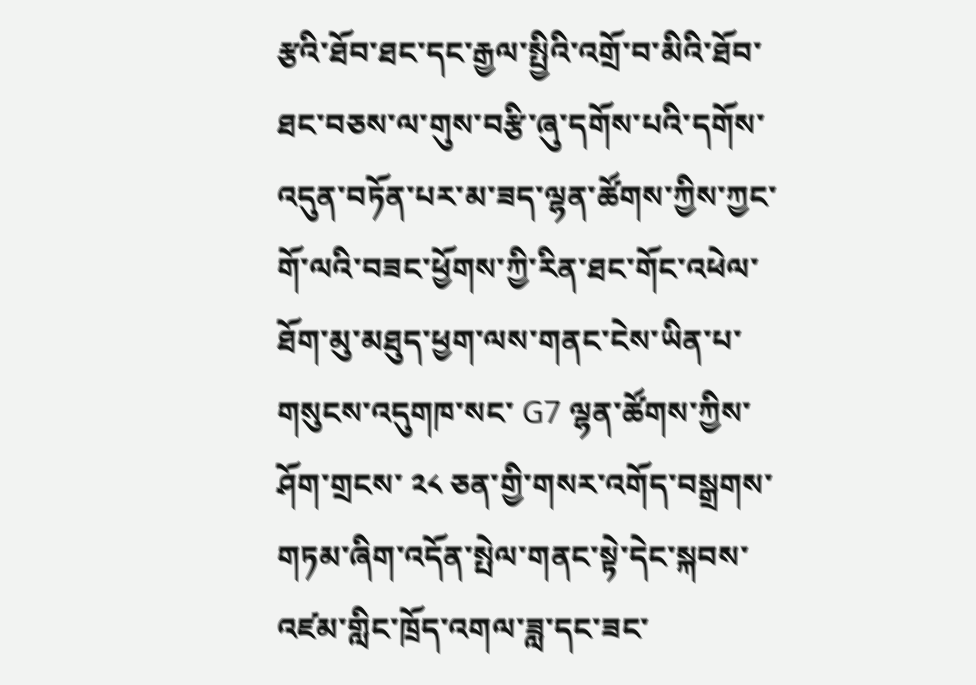རྩའི་ཐོབ་ཐང་དང་རྒྱལ་སྤྱིའི་འགྲོ་བ་མིའི་ཐོབ་ཐང་བཅས་ལ་གུས་བརྩི་ཞུ་དགོས་པའི་དགོས་འདུན་བཏོན་པར་མ་ཟད་ལྷན་ཚོགས་ཀྱིས་ཀྱང་གོ་ལའི་བཟང་ཕྱོགས་ཀྱི་རིན་ཐང་གོང་འཕེལ་ཐོག་མུ་མཐུད་ཕྱག་ལས་གནང་ངེས་ཡིན་པ་གསུངས་འདུགཁ་སང་ G7 ལྷན་ཚོགས་ཀྱིས་ཤོག་གྲངས་ ༢༨ ཅན་གྱི་གསར་འགོད་བསྒྲགས་གཏམ་ཞིག་འདོན་སྤེལ་གནང་སྟེ་དེང་སྐབས་འཛམ་གླིང་ཁྲོད་འགལ་ཟླ་དང་ཟང་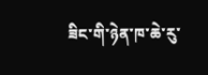ཟིང་གི་ཉེན་ཁ་ཆེ་རུ་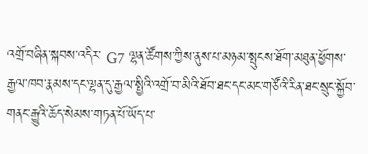འགྲོ་བཞིན་སྐབས་འདིར་ G7 ལྷན་ཚོགས་ཀྱིས་ནུས་པ་མཉམ་སྤུངས་ཐོག་མཐུན་ཕྱོགས་རྒྱལ་ཁབ་རྣམས་དང་ལྷན་དུ་རྒྱལ་སྤྱིའི་འགྲོ་བ་མིའི་ཐོབ་ཐང་དང་མང་གཙོའི་རིན་ཐང་སྲུང་སྐྱོབ་གནང་རྒྱུའི་ཆོད་སེམས་གཏན་པོ་ཡོད་པ་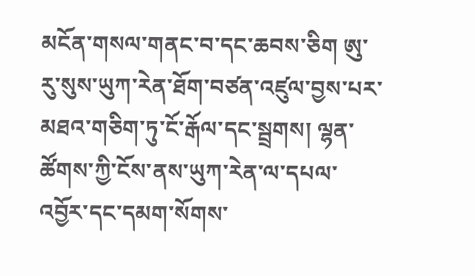མངོན་གསལ་གནང་བ་དང་ཆབས་ཅིག ཨུ་རུ་སུས་ཡུཀ་རེན་ཐོག་བཙན་འཛུལ་བྱས་པར་མཐའ་གཅིག་ཏུ་ངོ་རྒོལ་དང་སྦྲགས། ལྷན་ཚོགས་ཀྱི་ངོས་ནས་ཡུཀ་རེན་ལ་དཔལ་འབྱོར་དང་དམག་སོགས་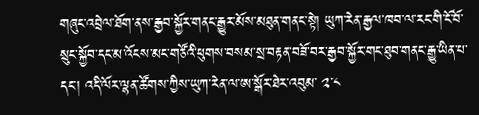གཞུང་འབྲེལ་ཐོག་ནས་རྒྱབ་སྐྱོར་གནང་རྒྱུར་མོས་མཐུན་གནང་སྟེ། ཡུཀ་རེན་རྒྱལ་ཁབ་ལ་རང་གི་ངོ་བོ་སྲུང་སྐྱོབ་དང་མ་འོངས་མང་གཙོའི་ཕུགས་བསམ་སྲ་བརྟན་བཟོ་བར་རྒྱབ་སྐྱོར་གང་ཐུབ་གནང་རྒྱུ་ཡིན་པ་དང་། འདི་ལོར་ལྷན་ཚོགས་ཀྱིས་ཡུཀ་རེན་ལ་ཨ་སྒོར་ཐེར་འབུམ་ ༢་༨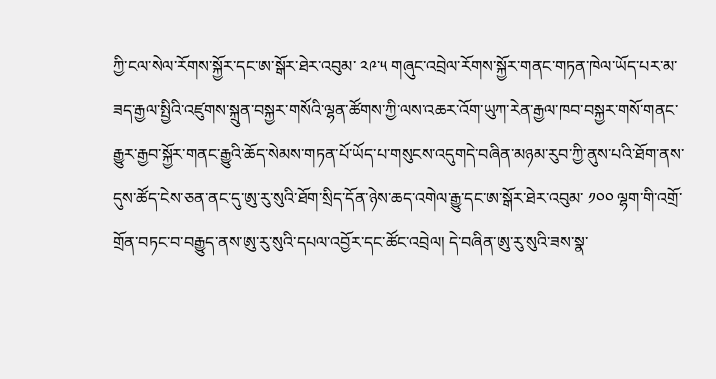ཀྱི་ངལ་སེལ་རོགས་སྐྱོར་དང་ཨ་སྒོར་ཐེར་འབུམ་ ༢༩་༥ གཞུང་འབྲེལ་རོགས་སྐྱོར་གནང་གཏན་ཁེལ་ཡོད་པར་མ་ཟད་རྒྱལ་སྤྱིའི་འཛུགས་སྐྲུན་བསྐྱར་གསོའི་ལྷན་ཚོགས་ཀྱི་ལས་འཆར་འོག་ཡུཀ་རེན་རྒྱལ་ཁབ་བསྐྱར་གསོ་གནང་རྒྱུར་རྒྱབ་སྐྱོར་གནང་རྒྱུའི་ཆོད་སེམས་གཏན་པོ་ཡོད་པ་གསུངས་འདུགདེ་བཞིན་མཉམ་རུབ་ཀྱི་ནུས་པའི་ཐོག་ནས་དུས་ཚོད་ངེས་ཅན་ནང་དུ་ཨུ་རུ་སུའི་ཐོག་སྲིད་དོན་ཉེས་ཆད་འགེལ་རྒྱུ་དང་ཨ་སྒོར་ཐེར་འབུམ་ ༡༠༠ ལྷག་གི་འགྲོ་གྲོན་བཏང་བ་བརྒྱུད་ནས་ཨུ་རུ་སུའི་དཔལ་འབྱོར་དང་ཚོང་འབྲེལ། དེ་བཞིན་ཨུ་རུ་སུའི་ཟས་སྣ་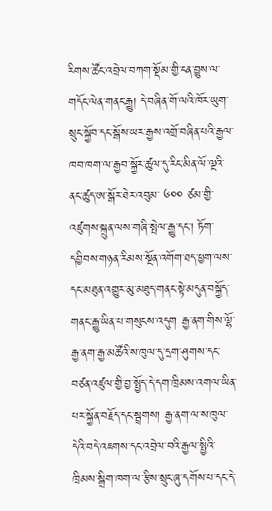རིགས་ཚོང་འབྲེལ་བཀག་སྡོམ་གྱི་ངན་བྱུས་ལ་གདོང་ལེན་གནང་རྒྱུ། དེ་བཞིན་གོ་ལའི་ཁོར་ཡུག་སྲུང་སྐྱོབ་དང་སྒོས་ཡར་རྒྱས་འགྲོ་བཞིན་པའི་རྒྱལ་ཁབ་ཁག་ལ་རྒྱབ་སྐྱོར་ཚུལ་དུ་རིང་མིན་ལོ་ལྔའི་ནང་ཚུད་ཨ་སྒོར་ཐེར་འབུམ་ ༦༠༠ ཙམ་གྱི་འཛུགས་སྐྲུན་ལས་གཞི་སྤེལ་རྒྱུ་དང་། ཏོག་དབྱིབས་གཉན་རིམས་སྔོན་འགོག་ཐད་ཕྱག་ལས་དང་མཐུན་འགྱུར་མུ་མཐུད་གནང་སྟེ་མདུན་བསྐྱོད་གནང་རྒྱུ་ཡིན་པ་གསུངས་འདུག རྒྱ་ནག་གིས་ལྷོ་རྒྱ་ནག་རྒྱ་མཚོའི་ས་ཁུལ་དུ་དྲག་ཤུགས་དང་བཙན་འཛུལ་གྱི་བྱ་སྤྱོད་དེ་དག་ཁྲིམས་འགལ་ཡིན་པར་སྐྱོན་བརྗོད་དང་སྦྲགས། རྒྱ་ནག་ལ་ས་ཁུལ་དེའི་བདེ་འཇགས་དང་འབྲེལ་བའི་རྒྱལ་སྤྱིའི་ཁྲིམས་སྒྲིག་ཁག་ལ་རྩིས་སྲུང་ཞུ་དགོས་པ་དང་དེ་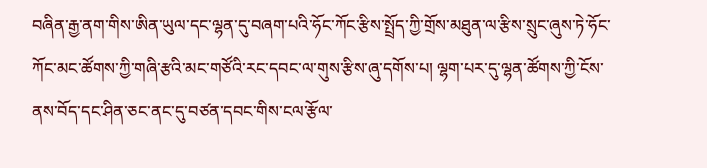བཞིན་རྒྱ་ནག་གིས་ཨིན་ཡུལ་དང་ལྷན་དུ་བཞག་པའི་ཧོང་ཀོང་རྩིས་སྤྲོད་ཀྱི་གྲོས་མཐུན་ལ་རྩིས་སྲུང་ཞུས་ཏེ་ཧོང་ཀོང་མང་ཚོགས་ཀྱི་གཞི་རྩའི་མང་གཙོའི་རང་དབང་ལ་གུས་རྩིས་ཞུ་དགོས་པ། ལྷག་པར་དུ་ལྷན་ཚོགས་ཀྱི་ངོས་ནས་བོད་དང་ཤིན་ཅང་ནང་དུ་བཙན་དབང་གིས་ངལ་རྩོལ་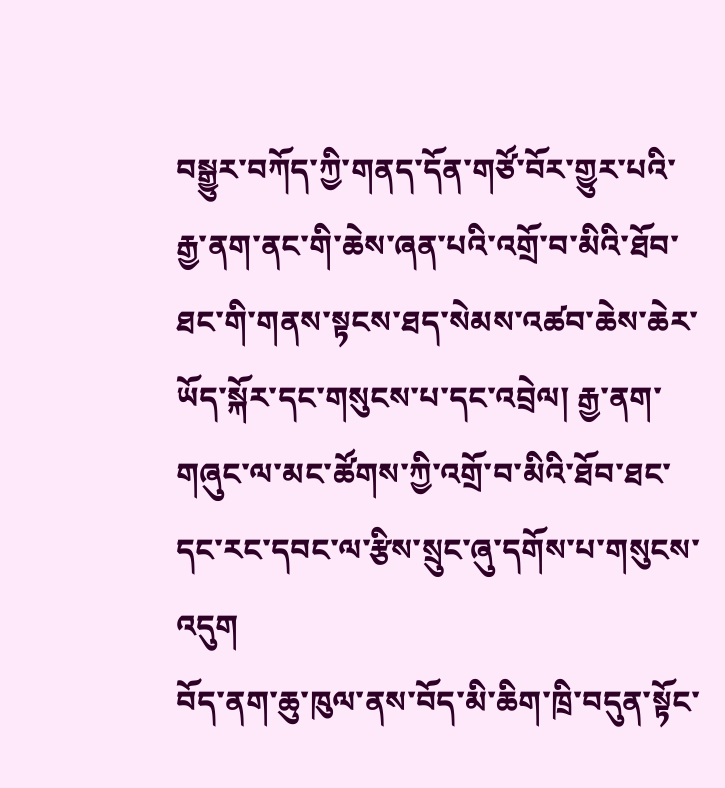བསྒྱུར་བཀོད་ཀྱི་གནད་དོན་གཙོ་བོར་གྱུར་པའི་རྒྱ་ནག་ནང་གི་ཆེས་ཞན་པའི་འགྲོ་བ་མིའི་ཐོབ་ཐང་གི་གནས་སྟངས་ཐད་སེམས་འཚབ་ཆེས་ཆེར་ཡོད་སྐོར་དང་གསུངས་པ་དང་འབྲེལ། རྒྱ་ནག་གཞུང་ལ་མང་ཚོགས་ཀྱི་འགྲོ་བ་མིའི་ཐོབ་ཐང་དང་རང་དབང་ལ་རྩིས་སྲུང་ཞུ་དགོས་པ་གསུངས་འདུག
བོད་ནག་ཆུ་ཁུལ་ནས་བོད་མི་ཆིག་ཁྲི་བདུན་སྟོང་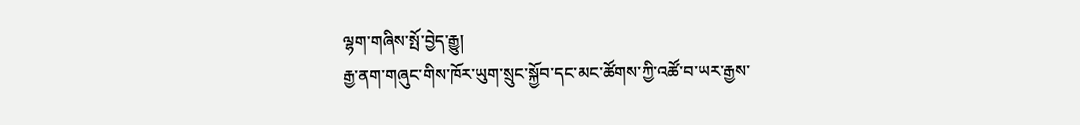ལྷག་གཞིས་སྤོ་བྱེད་རྒྱུ།
རྒྱ་ནག་གཞུང་གིས་ཁོར་ཡུག་སྲུང་སྐྱོབ་དང་མང་ཚོགས་ཀྱི་འཚོ་བ་ཡར་རྒྱས་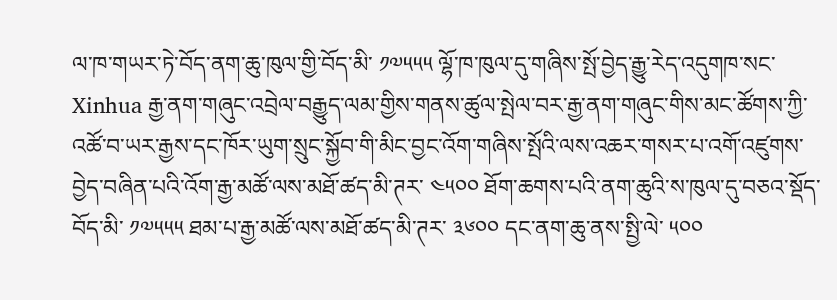ལ་ཁ་གཡར་ཏེ་བོད་ནག་ཆུ་ཁུལ་གྱི་བོད་མི་ ༡༧༥༥༥ ལྷོ་ཁ་ཁུལ་དུ་གཞིས་སྤོ་བྱེད་རྒྱུ་རེད་འདུགཁ་སང་ Xinhua རྒྱ་ནག་གཞུང་འབྲེལ་བརྒྱུད་ལམ་གྱིས་གནས་ཚུལ་སྤེལ་བར་རྒྱ་ནག་གཞུང་གིས་མང་ཚོགས་ཀྱི་འཚོ་བ་ཡར་རྒྱས་དང་ཁོར་ཡུག་སྲུང་སྐྱོབ་གི་མིང་བྱང་འོག་གཞིས་སྤོའི་ལས་འཆར་གསར་པ་འགོ་འཛུགས་བྱེད་བཞིན་པའི་འོག་རྒྱ་མཚོ་ལས་མཐོ་ཚད་མི་ཊར་ ༤༥༠༠ ཐོག་ཆགས་པའི་ནག་ཆུའི་ས་ཁུལ་དུ་བཅའ་སྡོད་བོད་མི་ ༡༧༥༥༥ ཐམ་པ་རྒྱ་མཚོ་ལས་མཐོ་ཚད་མི་ཊར་ ༣༦༠༠ དང་ནག་ཆུ་ནས་སྤྱི་ལེ་ ༥༠༠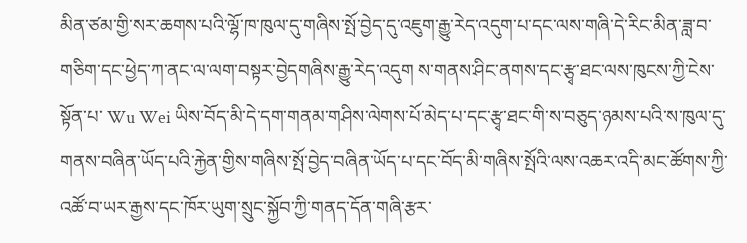མིན་ཙམ་གྱི་སར་ཆགས་པའི་ལྷོ་ཁ་ཁུལ་དུ་གཞིས་སྤོ་བྱེད་དུ་འཇུག་རྒྱུ་རེད་འདུག་པ་དང་ལས་གཞི་དེ་རིང་མིན་ཟླ་བ་གཅིག་དང་ཕྱེད་ཀ་ནང་ལ་ལག་བསྟར་བྱེདགཞིས་རྒྱུ་རེད་འདུག ས་གནས་ཤིང་ནགས་དང་རྩྭ་ཐང་ལས་ཁུངས་ཀྱི་ངེས་སྟོན་པ་ Wu Wei ཡིས་བོད་མི་དེ་དག་གནམ་གཤིས་ལེགས་པོ་མེད་པ་དང་རྩྭ་ཐང་གི་ས་བཅུད་ཉམས་པའི་ས་ཁུལ་དུ་གནས་བཞིན་ཡོད་པའི་རྐྱེན་གྱིས་གཞིས་སྤོ་བྱེད་བཞིན་ཡོད་པ་དང་བོད་མི་གཞིས་སྤོའི་ལས་འཆར་འདི་མང་ཚོགས་ཀྱི་འཚོ་བ་ཡར་རྒྱས་དང་ཁོར་ཡུག་སྲུང་སྐྱོབ་ཀྱི་གནད་དོན་གཞི་རྩར་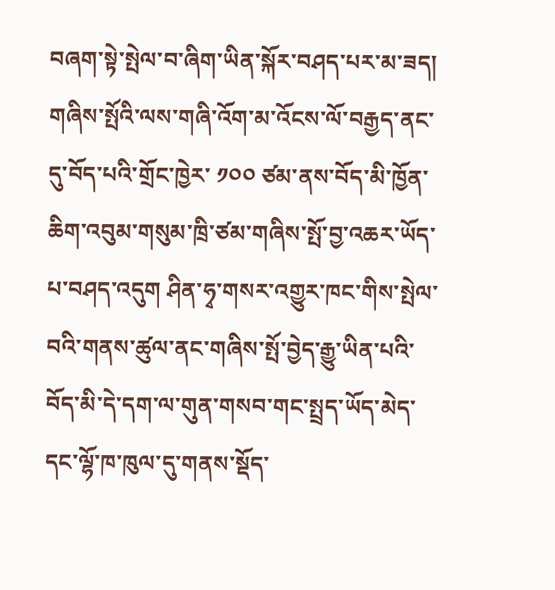བཞག་སྟེ་སྤེལ་བ་ཞིག་ཡིན་སྐོར་བཤད་པར་མ་ཟད། གཞིས་སྤོའི་ལས་གཞི་འོག་མ་འོངས་ལོ་བརྒྱད་ནང་དུ་བོད་པའི་གྲོང་ཁྱེར་ ༡༠༠ ཙམ་ནས་བོད་མི་ཁྱོན་ཆིག་འབུམ་གསུམ་ཁྲི་ཙམ་གཞིས་སྤོ་བྱ་འཆར་ཡོད་པ་བཤད་འདུག ཤིན་ཧྭ་གསར་འགྱུར་ཁང་གིས་སྤེལ་བའི་གནས་ཚུལ་ནང་གཞིས་སྤོ་བྱེད་རྒྱུ་ཡིན་པའི་བོད་མི་དེ་དག་ལ་གུན་གསབ་གང་སྤྲད་ཡོད་མེད་དང་ལྷོ་ཁ་ཁུལ་དུ་གནས་སྡོད་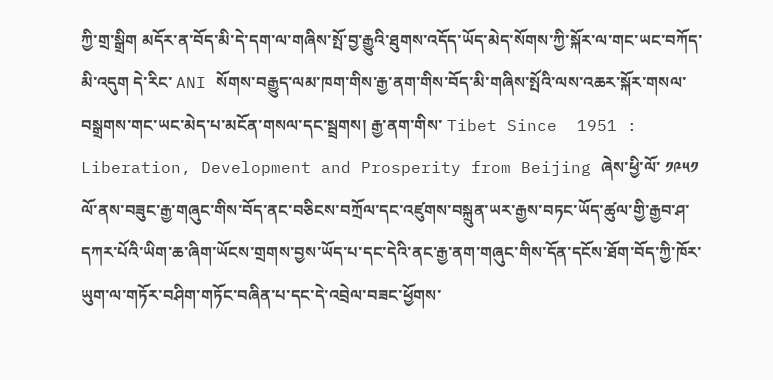ཀྱི་གྲ་སྒྲིག མདོར་ན་བོད་མི་དེ་དག་ལ་གཞིས་སྤོ་བྱ་རྒྱུའི་ཐུགས་འདོད་ཡོད་མེད་སོགས་ཀྱི་སྐོར་ལ་གང་ཡང་བཀོད་མི་འདུག དེ་རིང་ ANI སོགས་བརྒྱུད་ལམ་ཁག་གིས་རྒྱ་ནག་གིས་བོད་མི་གཞིས་སྤོའི་ལས་འཆར་སྐོར་གསལ་བསྒྲགས་གང་ཡང་མེད་པ་མངོན་གསལ་དང་སྦྲགས། རྒྱ་ནག་གིས་ Tibet Since  1951 : Liberation, Development and Prosperity from Beijing ཞེས་ཕྱི་ལོ་ ༡༩༥༡ ལོ་ནས་བཟུང་རྒྱ་གཞུང་གིས་བོད་ནང་བཅིངས་བཀྲོལ་དང་འཛུགས་བསྐྲུན་ཡར་རྒྱས་བཏང་ཡོད་ཚུལ་གྱི་རྒྱབ་ཤ་དཀར་པོའི་ཡིག་ཆ་ཞིག་ཡོངས་གྲགས་བྱས་ཡོད་པ་དང་དེའི་ནང་རྒྱ་ནག་གཞུང་གིས་དོན་དངོས་ཐོག་བོད་ཀྱི་ཁོར་ཡུག་ལ་གཏོར་བཤིག་གཏོང་བཞིན་པ་དང་དེ་འབྲེལ་བཟང་ཕྱོགས་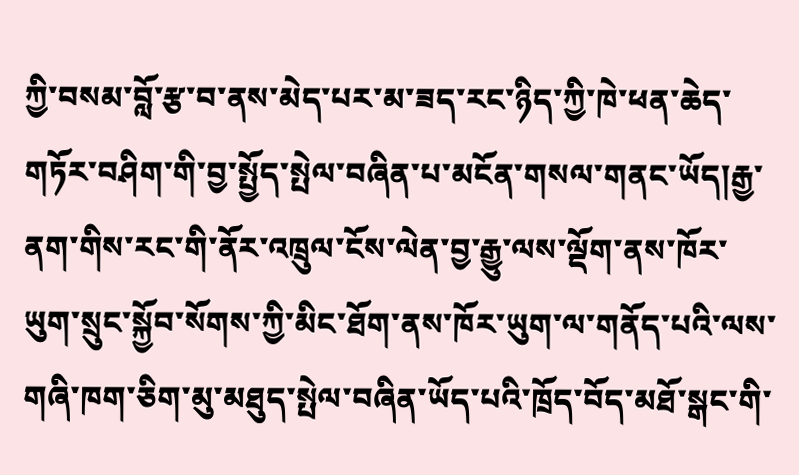ཀྱི་བསམ་བློ་རྩ་བ་ནས་མེད་པར་མ་ཟད་རང་ཉིད་ཀྱི་ཁེ་ཕན་ཆེད་གཏོར་བཤིག་གི་བྱ་སྤྱོད་སྤེལ་བཞིན་པ་མངོན་གསལ་གནང་ཡོད།རྒྱ་ནག་གིས་རང་གི་ནོར་འཁྲུལ་ངོས་ལེན་བྱ་རྒྱུ་ལས་ལྡོག་ནས་ཁོར་ཡུག་སྲུང་སྐྱོབ་སོགས་ཀྱི་མིང་ཐོག་ནས་ཁོར་ཡུག་ལ་གནོད་པའི་ལས་གཞི་ཁག་ཅིག་མུ་མཐུད་སྤེལ་བཞིན་ཡོད་པའི་ཁྲོད་བོད་མཐོ་སྒང་གི་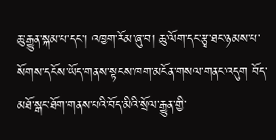ཆུ་རྒྱུན་སྐམ་པ་དང་། འཁྱག་རོམ་ཞུ་བ། ཆུ་ལོག་དང་རྩྭ་ཐང་ཉམས་པ་སོགས་དངོས་ཡོད་གནས་སྟངས་ཁག་མངོན་གསལ་གནང་འདུག བོད་མཐོ་སྒང་ཐོག་གནས་པའི་བོད་མིའི་སྲོལ་རྒྱུན་གྱི་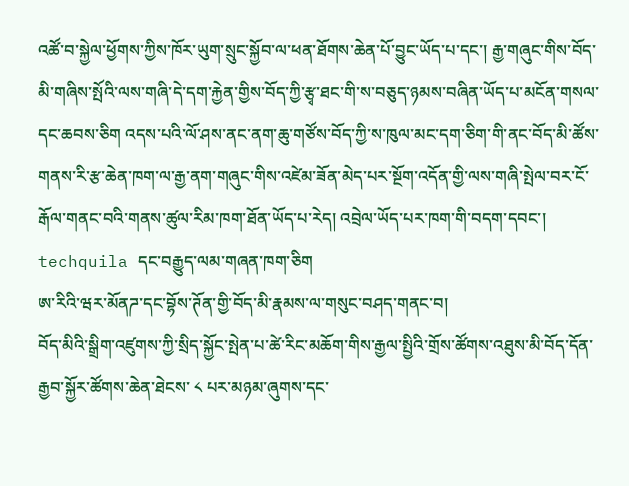འཚོ་བ་སྐྱེལ་ཕྱོགས་ཀྱིས་ཁོར་ཡུག་སྲུང་སྐྱོབ་ལ་ཕན་ཐོགས་ཆེན་པོ་བྱུང་ཡོད་པ་དང་། རྒྱ་གཞུང་གིས་བོད་མི་གཞིས་སྤོའི་ལས་གཞི་དེ་དག་རྐྱེན་གྱིས་བོད་ཀྱི་རྩྭ་ཐང་གི་ས་བཅུད་ཉམས་བཞིན་ཡོད་པ་མངོན་གསལ་དང་ཆབས་ཅིག འདས་པའི་ལོ་ཤས་ནང་ནག་ཆུ་གཙོས་བོད་ཀྱི་ས་ཁུལ་མང་དག་ཅིག་གི་ནང་བོད་མི་ཚོས་གནས་རི་རྩ་ཆེན་ཁག་ལ་རྒྱ་ནག་གཞུང་གིས་འཛེམ་ཟོན་མེད་པར་སྔོག་འདོན་གྱི་ལས་གཞི་སྤེལ་བར་ངོ་རྒོལ་གནང་བའི་གནས་ཚུལ་རིམ་ཁག་ཐོན་ཡོད་པ་རེད། འབྲེལ་ཡོད་པར་ཁག་གི་བདག་དབང་། techquila དང་བརྒྱུད་ལམ་གཞན་ཁག་ཅིག
ཨ་རིའི་ཝར་མོནཌ་དང་བྷོས་ཊོན་གྱི་བོད་མི་རྣམས་ལ་གསུང་བཤད་གནང་བ།
བོད་མིའི་སྒྲིག་འཛུགས་ཀྱི་སྲིད་སྐྱོང་སྤེན་པ་ཚེ་རིང་མཆོག་གིས་རྒྱལ་སྤྱིའི་གྲོས་ཚོགས་འཐུས་མི་བོད་དོན་རྒྱབ་སྐྱོར་ཚོགས་ཆེན་ཐེངས་ ༨ པར་མཉམ་ཞུགས་དང་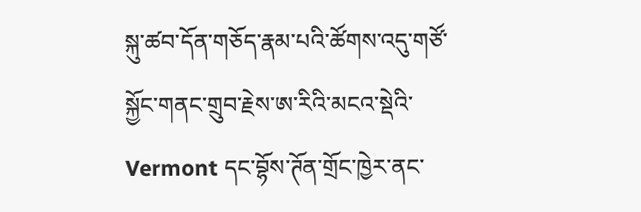སྐུ་ཚབ་དོན་གཅོད་རྣམ་པའི་ཚོགས་འདུ་གཙོ་སྐྱོང་གནང་གྲུབ་རྗེས་ཨ་རིའི་མངའ་སྡེའི་ Vermont དང་བྷོས་ཊོན་གྲོང་ཁྱེར་ནང་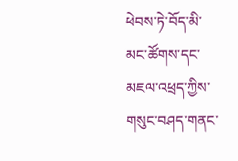ཕེབས་ཏེ་བོད་མི་མང་ཚོགས་དང་མཇལ་འཕྲད་ཀྱིས་གསུང་བཤད་གནང་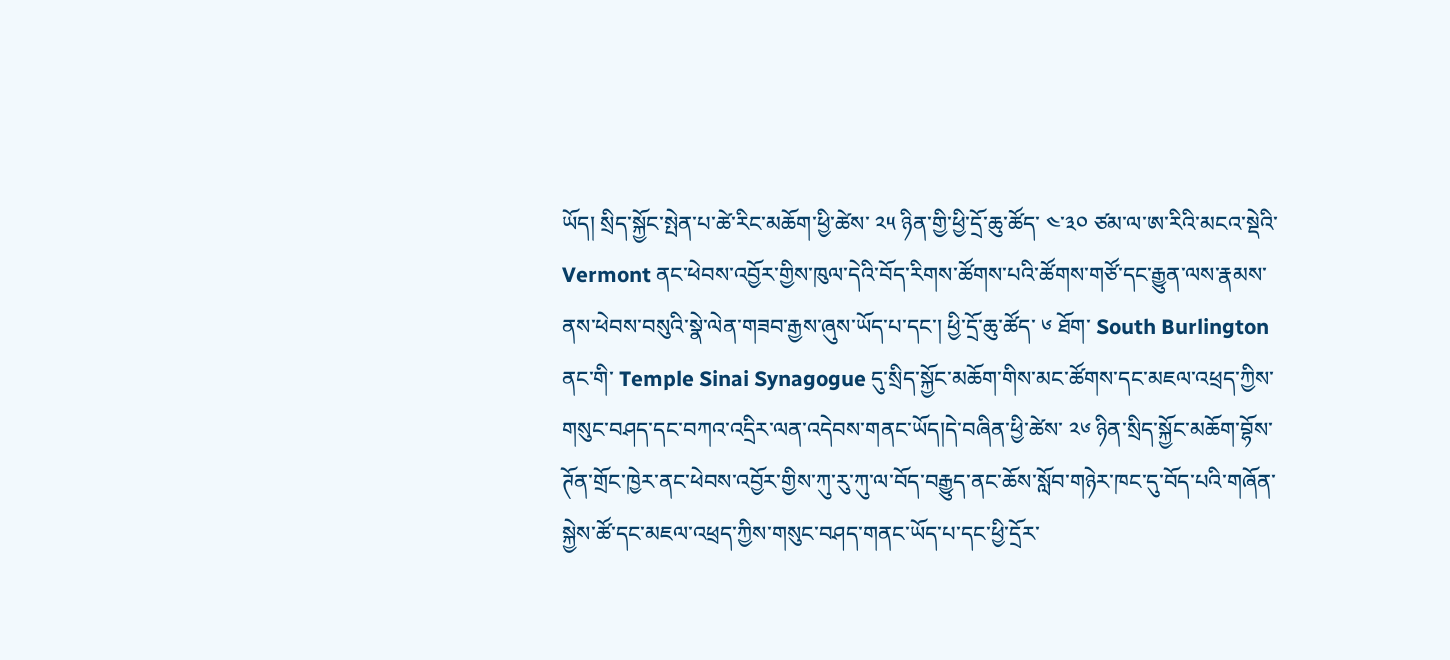ཡོད། སྲིད་སྐྱོང་སྤེན་པ་ཚེ་རིང་མཆོག་ཕྱི་ཚེས་ ༢༥ ཉིན་གྱི་ཕྱི་དྲོ་ཆུ་ཚོད་ ༤་༣༠ ཙམ་ལ་ཨ་རིའི་མངའ་སྡེའི་ Vermont ནང་ཕེབས་འབྱོར་གྱིས་ཁུལ་དེའི་བོད་རིགས་ཚོགས་པའི་ཚོགས་གཙོ་དང་རྒྱུན་ལས་རྣམས་ནས་ཕེབས་བསུའི་སྣེ་ལེན་གཟབ་རྒྱས་ཞུས་ཡོད་པ་དང་། ཕྱི་དྲོ་ཆུ་ཚོད་ ༦ ཐོག་ South Burlington  ནང་གི་ Temple Sinai Synagogue དུ་སྲིད་སྐྱོང་མཆོག་གིས་མང་ཚོགས་དང་མཇལ་འཕྲད་ཀྱིས་གསུང་བཤད་དང་བཀའ་འདྲིར་ལན་འདེབས་གནང་ཡོད།དེ་བཞིན་ཕྱི་ཚེས་ ༢༦ ཉིན་སྲིད་སྐྱོང་མཆོག་བྷོས་ཊོན་གྲོང་ཁྱེར་ནང་ཕེབས་འབྱོར་གྱིས་ཀུ་རུ་ཀུ་ལ་བོད་བརྒྱུད་ནང་ཆོས་སློབ་གཉེར་ཁང་དུ་བོད་པའི་གཞོན་སྐྱེས་ཚོ་དང་མཇལ་འཕྲད་ཀྱིས་གསུང་བཤད་གནང་ཡོད་པ་དང་ཕྱི་དྲོར་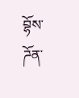བྷོས་ཌོན་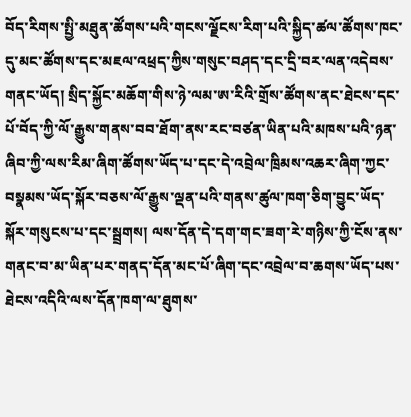བོད་རིགས་སྤྱི་མཐུན་ཚོགས་པའི་གངས་ལྗོངས་རིག་པའི་སྐྱིད་ཚལ་ཚོགས་ཁང་དུ་མང་ཚོགས་དང་མཇལ་འཕྲད་ཀྱིས་གསུང་བཤད་དང་དྲི་བར་ལན་འདེབས་གནང་ཡོད། སྲིད་སྐྱོང་མཆོག་གིས་ཉེ་ལམ་ཨ་རིའི་གྲོས་ཚོགས་ནང་ཐེངས་དང་པོ་བོད་ཀྱི་ལོ་རྒྱུས་གནས་བབ་ཐོག་ནས་རང་བཙན་ཡིན་པའི་མཁས་པའི་ཉན་ཞིབ་ཀྱི་ལས་རིམ་ཞིག་ཚོགས་ཡོད་པ་དང་དེ་འབྲེལ་ཁྲིམས་འཆར་ཞིག་ཀྱང་བསྣམས་ཡོད་སྐོར་བཅས་ལོ་རྒྱུས་ལྡན་པའི་གནས་ཚུལ་ཁག་ཅིག་བྱུང་ཡོད་སྐོར་གསུངས་པ་དང་སྦྲགས། ལས་དོན་དེ་དག་གང་ཟག་རེ་གཉིས་ཀྱི་ངོས་ནས་གནང་བ་མ་ཡིན་པར་གནད་དོན་མང་པོ་ཞིག་དང་འབྲེལ་བ་ཆགས་ཡོད་པས་ཐེངས་འདིའི་ལས་དོན་ཁག་ལ་ཐུགས་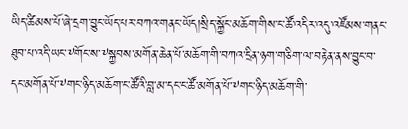ཡིད་ཚིམས་པོ་ཞེ་དྲག་བྱུང་ཡོད་པར་བཀའ་གནང་ཡོད།སྲིད་སྐྱོང་མཆོག་གིས་ང་ཚོ་འདིར་འདུ་འཛོམས་གནང་ཐུབ་པ་འདི་ཡང་༸གོང་ས་༸སྐྱབས་མགོན་ཆེན་པོ་མཆོག་གི་བཀའ་དྲིན་ཉག་གཅིག་ལ་བརྟེན་ནས་བྱུང་བ་དང་མགོན་པོ་༸གང་ཉིད་མཆོག་ང་ཚོའི་བླ་མ་དང་ང་ཚོ་མགོན་པོ་༸གང་ཉིད་མཆོག་གི་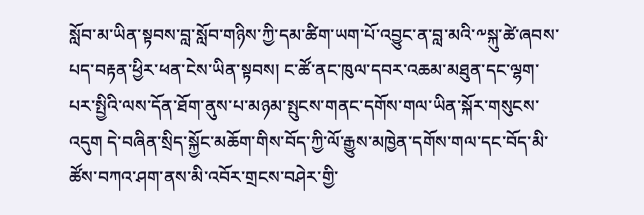སློབ་མ་ཡིན་སྟབས་བླ་སློབ་གཉིས་ཀྱི་དམ་ཚིག་ཡག་པོ་འབྱུང་ན་བླ་མའི་༸སྐུ་ཚེ་ཞབས་པད་བརྟན་ཕྱིར་ཕན་ངེས་ཡིན་སྟབས། ང་ཚོ་ནང་ཁུལ་དབར་འཆམ་མཐུན་དང་ལྷག་པར་སྤྱིའི་ལས་དོན་ཐོག་ནུས་པ་མཉམ་སྤུངས་གནང་དགོས་གལ་ཡིན་སྐོར་གསུངས་འདུག དེ་བཞིན་སྲིད་སྐྱོང་མཆོག་གིས་བོད་ཀྱི་ལོ་རྒྱུས་མཁྱེན་དགོས་གལ་དང་བོད་མི་ཚོས་བཀའ་ཤག་ནས་མི་འབོར་གྲངས་བཤེར་གྱི་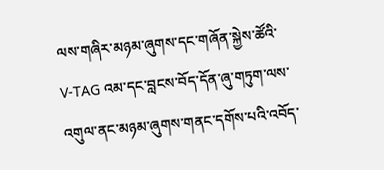ལས་གཞིར་མཉམ་ཞུགས་དང་གཞོན་སྐྱེས་ཚོའི་ V-TAG འམ་དང་བླངས་བོད་དོན་ཞུ་གཏུག་ལས་འགུལ་ནང་མཉམ་ཞུགས་གནང་དགོས་པའི་འབོད་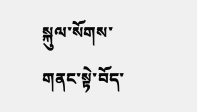སྐུལ་སོགས་གནང་སྟེ་བོད་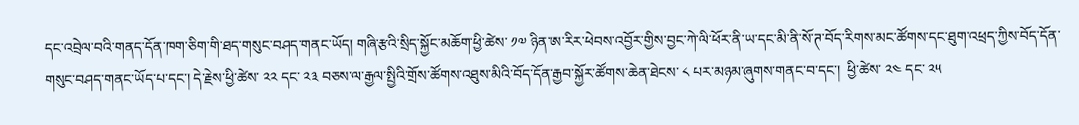དང་འབྲེལ་བའི་གནད་དོན་ཁག་ཅིག་གི་ཐད་གསུང་བཤད་གནང་ཡོད། གཞི་རྩའི་སྲིད་སྐྱོང་མཆོག་ཕྱི་ཚེས་ ༡༧ ཉིན་ཨ་རིར་ཕེབས་འབྱོར་གྱིས་བྱང་ཀེ་ལི་ཕོར་ནི་ཡ་དང་མི་ནི་སོ་ཊ་བོད་རིགས་མང་ཚོགས་དང་ཐུག་འཕྲད་ཀྱིས་བོད་དོན་གསུང་བཤད་གནང་ཡོད་པ་དང་། དེ་རྗེས་ཕྱི་ཚེས་ ༢༢ དང་ ༢༣ བཅས་ལ་རྒྱལ་སྤྱིའི་གྲོས་ཚོགས་འཐུས་མིའི་བོད་དོན་རྒྱབ་སྐྱོར་ཚོགས་ཆེན་ཐེངས་ ༨ པར་མཉམ་ཞུགས་གནང་བ་དང་།  ཕྱི་ཚེས་ ༢༤ དང་ ༢༥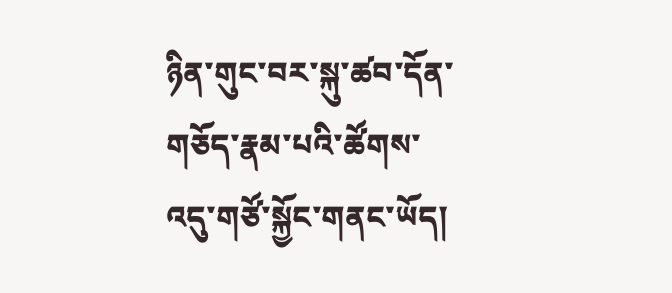ཉིན་གུང་བར་སྐུ་ཚབ་དོན་གཅོད་རྣམ་པའི་ཚོགས་འདུ་གཙོ་སྐྱོང་གནང་ཡོད།